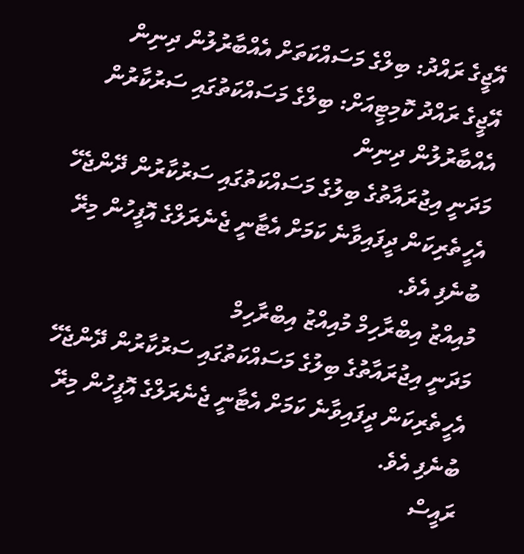އޭޖީގެ ރައްދު: ބިލްގެ މަސައްކަތަށް އެއްބާރުލުން ދިނިން
އޭޖީގެ ރައްދު ކޮމިޓީއަށް: ބިލްގެ މަސައްކަތުގައި ސަރުކާރުން އެއްބާރުލުން ދިނިން
މަދަނީ އިޖުރައާތުގެ ބިލުގެ މަސައްކަތުގައި ސަރުކާރުން ދޭންޖެހޭ އެހީތެރިކަން ދީފައިވާނެ ކަމަށް އެޓާނީ ޖެނެރަލްގެ އޮފީހުން މިރޭ ބުނެފި އެވެ.
މުއިއްޒު އިބްރާހިމް މުއިއްޒު އިބްރާހިމް
މަދަނީ އިޖުރައާތުގެ ބިލުގެ މަސައްކަތުގައި ސަރުކާރުން ދޭންޖެހޭ އެހީތެރިކަން ދީފައިވާނެ ކަމަށް އެޓާނީ ޖެނެރަލްގެ އޮފީހުން މިރޭ ބުނެފި އެވެ.
ރައީސް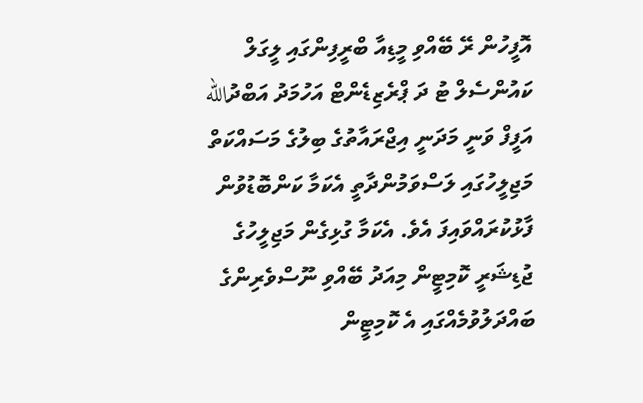އޮފީހުން ރޭ ބޭއްވި މީޑިއާ ބްރީފިންގައި ލީގަލް ކައުންސެލް ޓު ދަ ޕްރެޒިޑެންޓް އަހުމަދު އަބްދުالله އަފީފް ވަނީ މަދަނީ އިޖްރައާތުގެ ބިލުގެ މަސައްކަތް މަޖިލީހުގައި ލަސްވަމުންދާތީ އެކަމާ ކަންބޮޑުވުން ފާޅުކުރައްވައިފަ އެވެ. އެކަމާ ގުޅިގެން މަޖިލީހުގެ ޖުޑިޝަރީ ކޮމިޓީން މިއަދު ބޭއްވި ނޫސްވެރިންގެ ބައްދަލުވުމެއްގައި އެ ކޮމިޓީން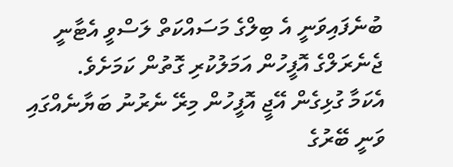ބުނެފައިވަނީ އެ ބިލްގެ މަސައްކަތް ލަސްވީ އެޓާނީ ޖެނެރަލްގެ އޮފީހުން އަމަލުކުރި ގޮތުން ކަމަށެވެ.
އެކަމާ ގުޅިގެން އޭޖީ އޮފީހުން މިރޭ ނެރުނު ބަޔާނެއްގައި ވަނީ ބޭރުގެ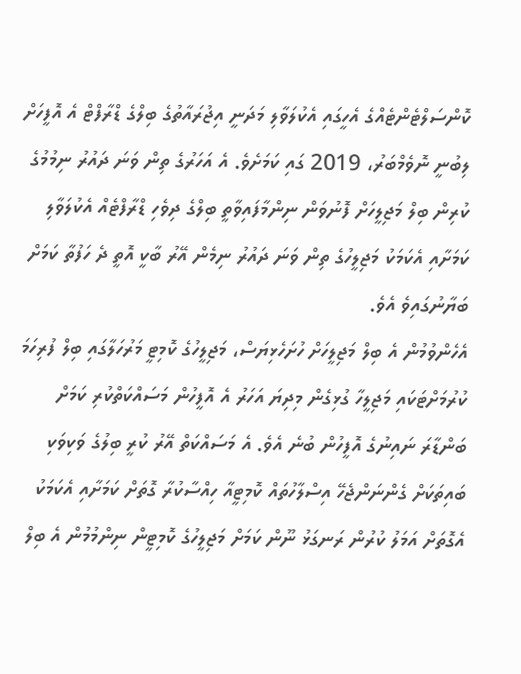ކޮންސަލްޓެންޓެއްގެ އެހީގައި އެކުލަވާލި މަދަނީ އިޖުރައާތުގެ ބިލްގެ ޑްރާފްޓް އެ އޮފީހަށް ލިބުނީ ނޮވެމްބަރު، 2019 ގައި ކަމަށެވެ. އެ އަހަރުގެ ތިން ވަނަ ދައުރު ނިމުމުގެ ކުރިން ބިލް މަޖިލީހަށް ފޮނުވަން ނިންމާފައިވާތީ ބިލްގެ ދިވެހި ޑްރާފްޓެއް އެކުލަވާލި ކަމަށާއި އެކަމަކު މަޖިލީހުގެ ތިން ވަނަ ދައުރު ނިމެން އޭރު ބާކީ އޮތީ ދެ ހަފުތާ ކަމަށް ބަޔާނުގައިވެ އެވެ.
އެހެންވުމުން އެ ބިލް މަޖިލީހަށް ހުށަހެޅިޔަސް، މަޖިލީހުގެ ކޮމިޓީ މަރުހަލާގައި ބިލް ފުރިހަމަ ކުރުމަށްޓަކައި މަޖިލީހާ ގުޅިގެން މިދިޔަ އަހަރު އެ އޮފީހުން މަސައްކަތްކުރި ކަމަށް ބަންޑާރަ ނައިނުގެ އޮފީހުން ބުނެ އެވެ. އެ މަސައްކަތް އޭރު ކުރީ ބިލުގެ ވަކިވަކި ބައިތަކަށް ގެންނަންޖެހޭ އިސްލާހުތައް ކޮމިޓީއާ ހިއްސާކުރާ ގޮތަށް ކަމަށާއި އެކަމަކު އެގޮތަށް އަމަލު ކުރުން ރަނގަޅު ނޫން ކަމަށް މަޖިލީހުގެ ކޮމިޓީން ނިންމުމުން އެ ބިލް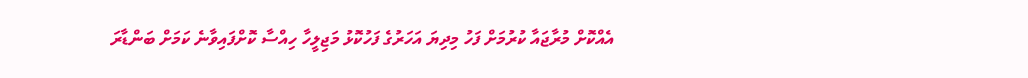އެއްކޮށް މުރާޖައާ ކުރުމަށް ފަހު މިދިޔަ އަހަރުގެ ފަހުކޮޅު މަޖިލީހާ ހިއްސާ ކޮށްފައިވާނެ ކަމަށް ބަންޑާރަ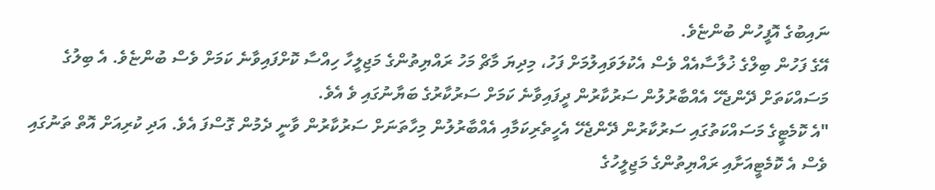ނައިބުގެ އޮފީހުން ބުންޏެވެ.
އޭގެ ފަހުން ބިލްގެ ޚުލާސާއެއް ވެސް އެކުލަވައިލުމަށް ފަހު، މިދިޔަ މާޗް މަހު ރައްޔިތުންގެ މަޖިލީހާ ހިއްސާ ކޮށްފައިވާނެ ކަމަށް ވެސް ބުންޏެވެ. އެ ބިލުގެ މަސައްކަތަށް ދޭންޖެހޭ އެއްބާރުލުން ސަރުކާރުން ދީފައިވާނެ ކަމަށް ސަރުކާރުގެ ބަޔާނުގައި ވެ އެވެ.
"އެ ކޮމެޓީގެ މަސައްކަތުގައި ސަރުކާރުން ދޭންޖެހޭ އެހީތެރިކަމާއި އެއްބާރުލުން މިހާތަނަށް ސަރުކާރުން ވާނީ ދެމުން ގޮސްފަ އެވެ. އަދި ކުރިއަށް އޮތް ތަނުގައި ވެސް އެ ކޮމެޓީއަށާއި ރައްޔިތުންގެ މަޖިލީހުގެ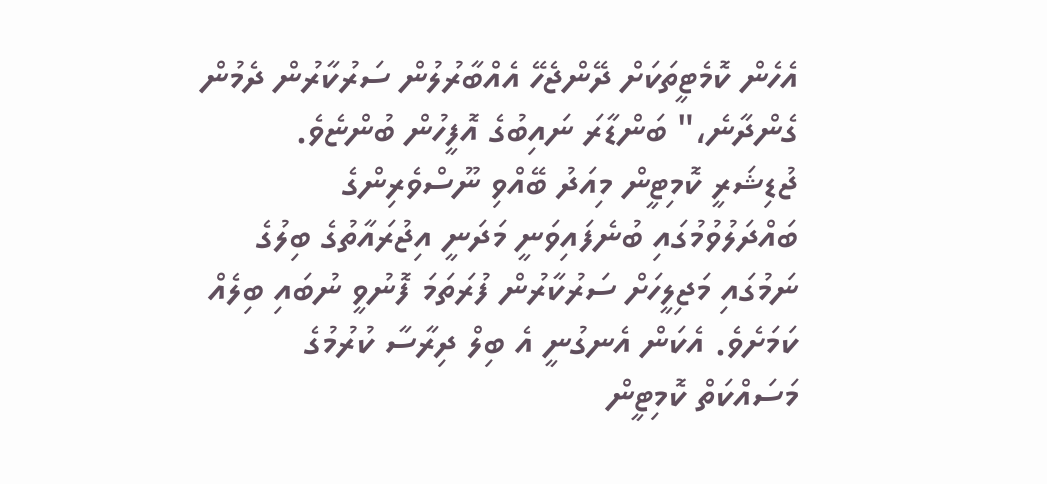އެހެން ކޮމެޓީތަކަށް ދޭންޖެހޭ އެއްބާރުލުން ސަރުކާރުން ދެމުން ގެންދާނެ،" ބަންޑާރަ ނައިބުގެ އޮފީހުން ބުންޏެވެ.
ޖުޑިޝަރީ ކޮމިޓީން މިއަދު ބޭއްވި ނޫސްވެރިންގެ ބައްދަލުވުމުގައި ބުނެފައިވަނީ މަދަނީ އިޖުރައާތުގެ ބިލުގެ ނަމުގައި މަޖިލީހަށް ސަރުކާރުން ފުރަތަމަ ފޮނުވީ ނުބައި ބިލެއް ކަމަށެވެ. އެކަން އެނގުނީ އެ ބިލް ދިރާސާ ކުރުމުގެ މަސައްކަތް ކޮމިޓީން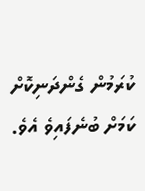ކުރަމުން ގެންދަނިކޮށް ކަމަށް ބުނެފައިވެ އެވެ.